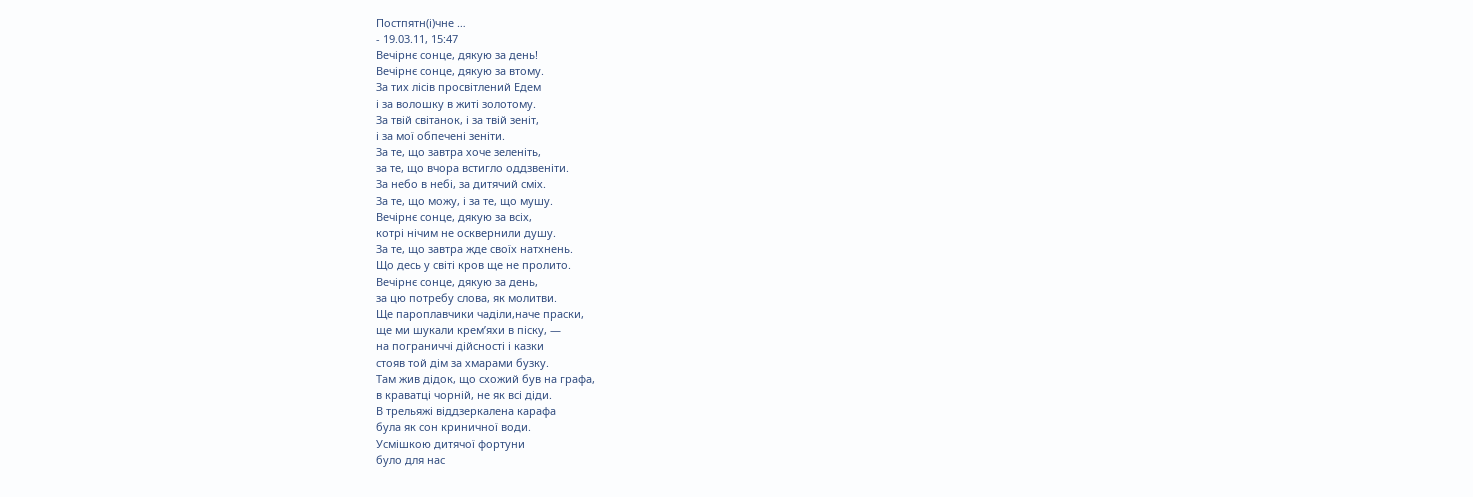Постпятн(і)чне …
- 19.03.11, 15:47
Вечірнє сонце, дякую за день!
Вечірнє сонце, дякую за втому.
За тих лісів просвітлений Едем
і за волошку в житі золотому.
За твій світанок, і за твій зеніт,
і за мої обпечені зеніти.
За те, що завтра хоче зеленіть,
за те, що вчора встигло оддзвеніти.
За небо в небі, за дитячий сміх.
За те, що можу, і за те, що мушу.
Вечірнє сонце, дякую за всіх,
котрі нічим не осквернили душу.
За те, що завтра жде своїх натхнень.
Що десь у світі кров ще не пролито.
Вечірнє сонце, дякую за день,
за цю потребу слова, як молитви.
Ще пароплавчики чаділи,наче праски,
ще ми шукали крем’яхи в піску, —
на пограниччі дійсності і казки
стояв той дім за хмарами бузку.
Там жив дідок, що схожий був на графа,
в краватці чорній, не як всі діди.
В трельяжі віддзеркалена карафа
була як сон криничної води.
Усмішкою дитячої фортуни
було для нас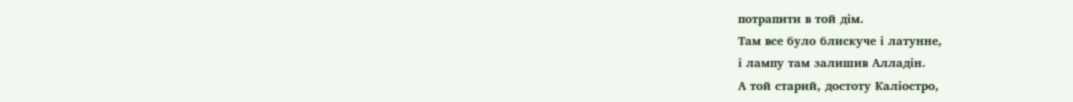потрапити в той дім.
Там все було блискуче і латунне,
і лампу там залишив Алладін.
А той старий, достоту Каліостро,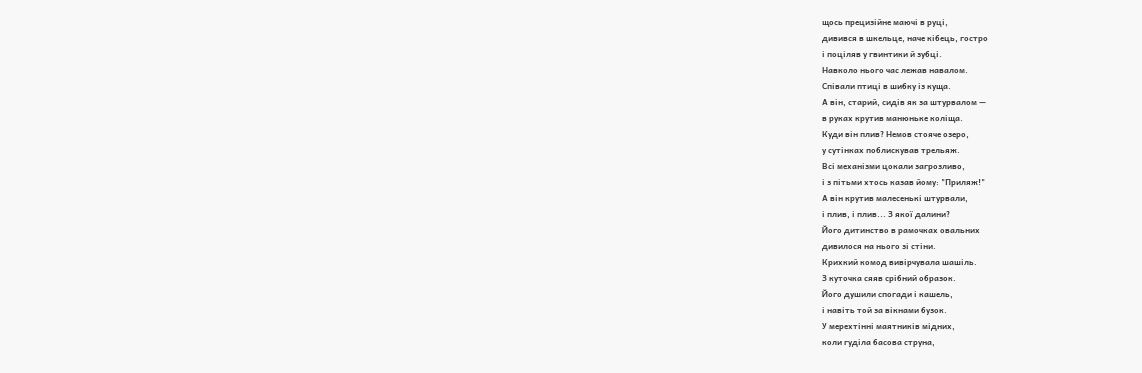щось прецизійне маючі в руці,
дивився в шкельце, наче кібець, гостро
і поціляв у гвинтики й зубці.
Навколо нього час лежав навалом.
Співали птиці в шибку із куща.
А він, старий, сидів як за штурвалом —
в руках крутив манюньке коліща.
Куди він плив? Немов стояче озеро,
у сутінках поблискував трельяж.
Всі механізми цокали загрозливо,
і з пітьми хтось казав йому: "Приляж!"
А він крутив малесенькі штурвали,
і плив, і плив... З якої далини?
Його дитинство в рамочках овальних
дивилося на нього зі стіни.
Крихкий комод вивірчувала шашіль.
З куточка сяяв срібний образок.
Його душили спогади і кашель,
і навіть той за вікнами бузок.
У мерехтінні маятників мідних,
коли гуділа басова струна,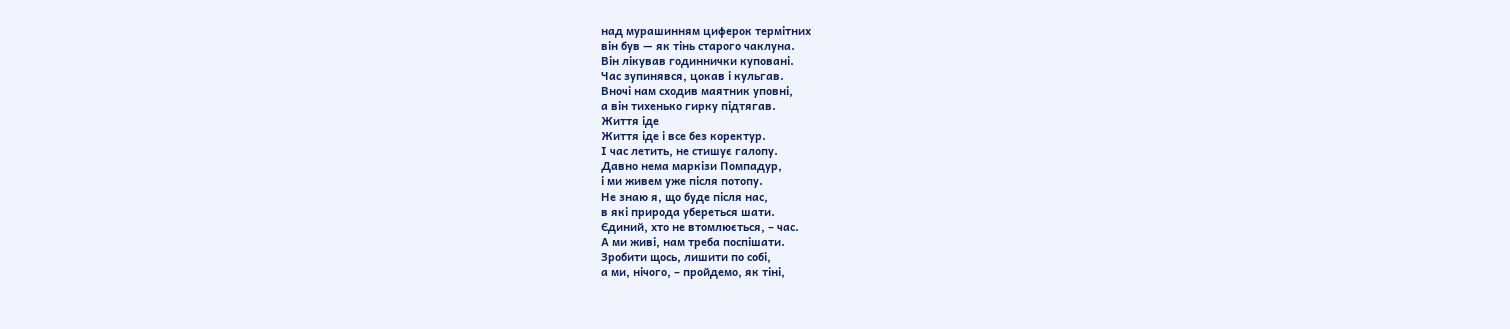над мурашинням циферок термітних
він був — як тінь старого чаклуна.
Він лікував годиннички куповані.
Час зупинявся, цокав і кульгав.
Вночі нам сходив маятник уповні,
а він тихенько гирку підтягав.
Життя іде
Життя іде і все без коректур.
І час летить, не стишує галопу.
Давно нема маркізи Помпадур,
і ми живем уже після потопу.
Не знаю я, що буде після нас,
в які природа убереться шати.
Єдиний, хто не втомлюється, – час.
А ми живі, нам треба поспішати.
Зробити щось, лишити по собі,
а ми, нічого, – пройдемо, як тіні,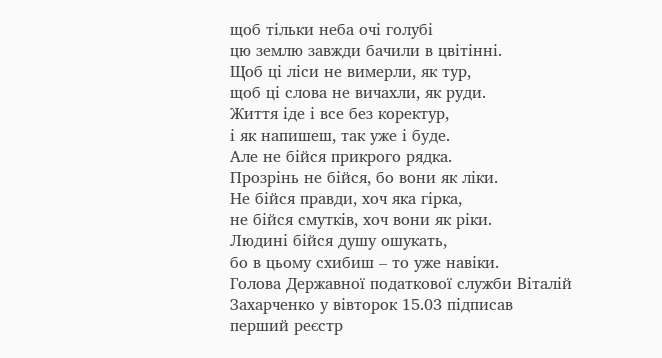щоб тільки неба очі голубі
цю землю завжди бачили в цвітінні.
Щоб ці ліси не вимерли, як тур,
щоб ці слова не вичахли, як руди.
Життя іде і все без коректур,
і як напишеш, так уже і буде.
Але не бійся прикрого рядка.
Прозрінь не бійся, бо вони як ліки.
Не бійся правди, хоч яка гірка,
не бійся смутків, хоч вони як ріки.
Людині бійся душу ошукать,
бо в цьому схибиш – то уже навіки.
Голова Державної податкової служби Віталій Захарченко у вівторок 15.03 підписав перший реєстр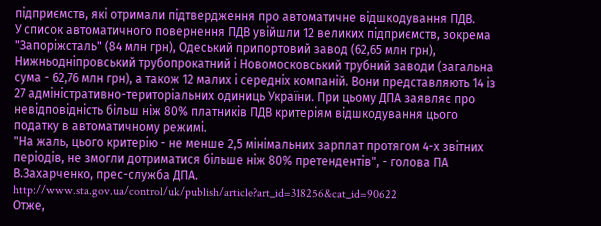підприємств, які отримали підтвердження про автоматичне відшкодування ПДВ.
У список автоматичного повернення ПДВ увійшли 12 великих підприємств, зокрема "Запоріжсталь" (84 млн грн), Одеський припортовий завод (62,65 млн грн), Нижньодніпровський трубопрокатний і Новомосковський трубний заводи (загальна сума - 62,76 млн грн), а також 12 малих і середніх компаній. Вони представляють 14 із 27 адміністративно-територіальних одиниць України. При цьому ДПА заявляє про невідповідність більш ніж 80% платників ПДВ критеріям відшкодування цього податку в автоматичному режимі.
"На жаль, цього критерію - не менше 2,5 мінімальних зарплат протягом 4-х звітних періодів, не змогли дотриматися більше ніж 80% претендентів", - голова ПА В.Захарченко, прес-служба ДПА.
http://www.sta.gov.ua/control/uk/publish/article?art_id=318256&cat_id=90622
Отже,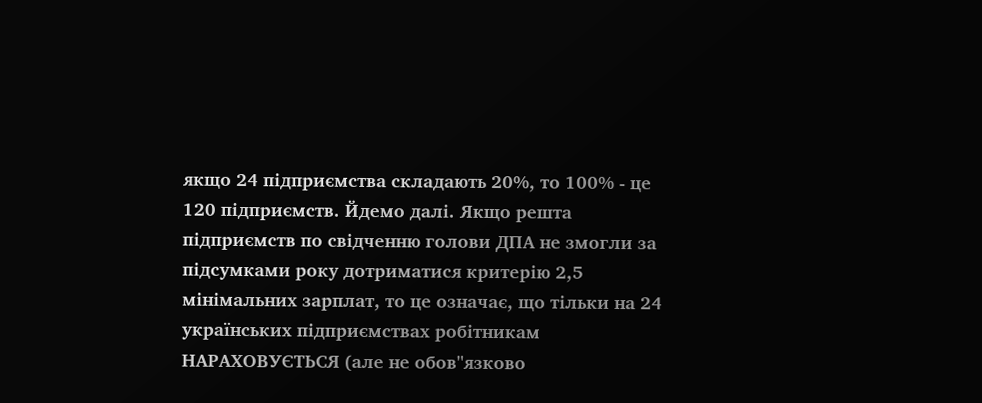якщо 24 підприємства складають 20%, то 100% - це 120 підприємств. Йдемо далі. Якщо решта підприємств по свідченню голови ДПА не змогли за підсумками року дотриматися критерію 2,5 мінімальних зарплат, то це означає, що тільки на 24 українських підприємствах робітникам НАРАХОВУЄТЬСЯ (але не обов"язково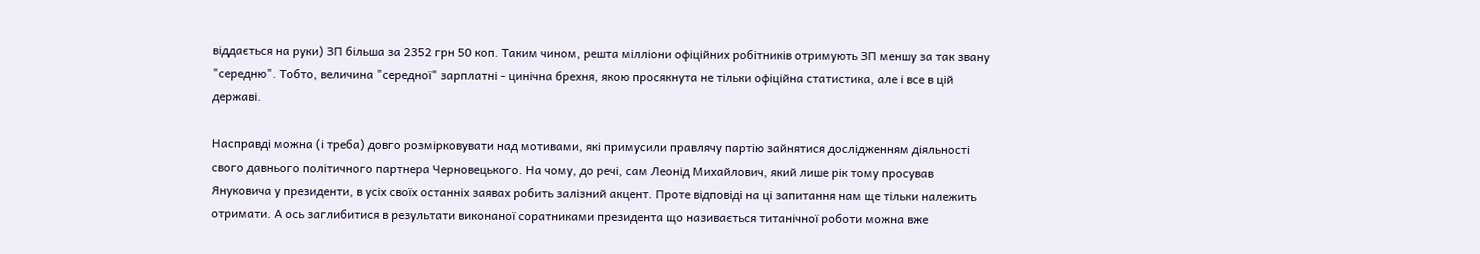віддається на руки) ЗП більша за 2352 грн 50 коп. Таким чином, решта мілліони офіційних робітників отримують ЗП меншу за так звану "середню". Тобто, величина "середної" зарплатні - цинічна брехня, якою просякнута не тільки офіційна статистика, але і все в цій державі.

Насправді можна (і треба) довго розмірковувати над мотивами, які примусили правлячу партію зайнятися дослідженням діяльності свого давнього політичного партнера Черновецького. На чому, до речі, сам Леонід Михайлович, який лише рік тому просував Януковича у президенти, в усіх своїх останніх заявах робить залізний акцент. Проте відповіді на ці запитання нам ще тільки належить отримати. А ось заглибитися в результати виконаної соратниками президента що називається титанічної роботи можна вже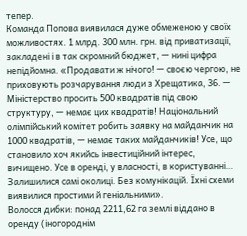тепер.
Команда Попова виявилася дуже обмеженою у своїх можливостях. 1 млрд. 300 млн. грн. від приватизації, закладені і в так скромний бюджет, — нині цифра непідйомна. «Продавати ж нічого! — своєю чергою, не приховують розчарування люди з Хрещатика, 36. — Міністерство просить 500 квадратів під свою структуру, — немає цих квадратів! Національний олімпійський комітет робить заявку на майданчик на 1000 квадратів, — немає таких майданчиків! Усе, що становило хоч якийсь інвестиційний інтерес, вичищено. Усе в оренді, у власності, в користуванні… Залишилися самі околиці. Без комунікацій. Їхні схеми виявилися простими й геніальними».
Волосся дибки: понад 2211,62 га землі віддано в оренду (іногороднім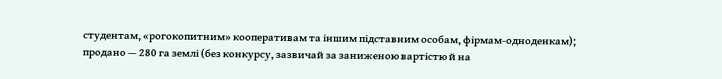студентам, «рогокопитним» кооперативам та іншим підставним особам, фірмам-одноденкам); продано — 280 га землі (без конкурсу, зазвичай за заниженою вартістю й на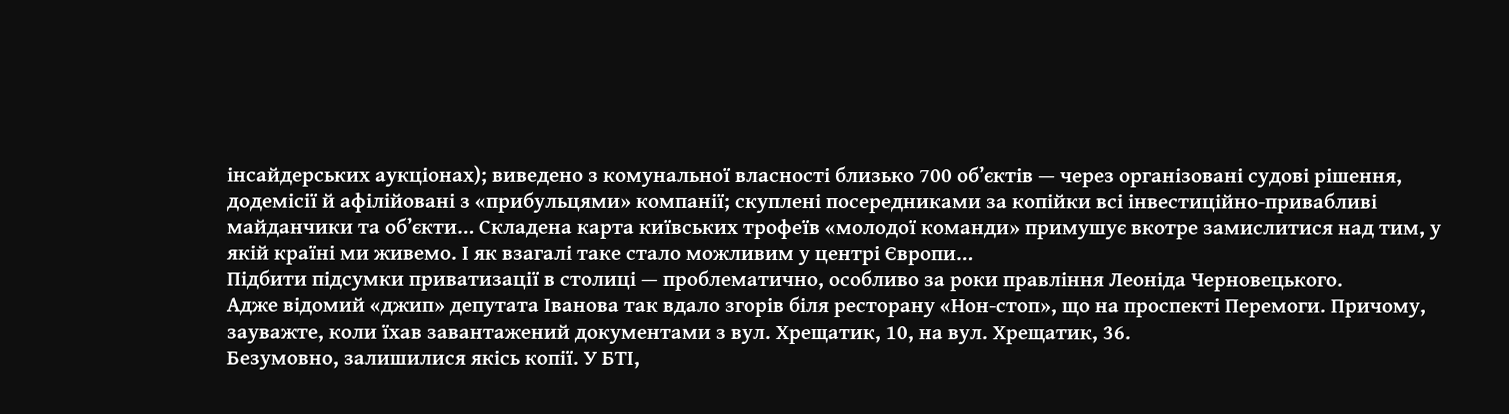інсайдерських аукціонах); виведено з комунальної власності близько 700 об’єктів — через організовані судові рішення, додемісії й афілійовані з «прибульцями» компанії; скуплені посередниками за копійки всі інвестиційно-привабливі майданчики та об’єкти… Складена карта київських трофеїв «молодої команди» примушує вкотре замислитися над тим, у якій країні ми живемо. І як взагалі таке стало можливим у центрі Європи…
Підбити підсумки приватизації в столиці — проблематично, особливо за роки правління Леоніда Черновецького.
Адже відомий «джип» депутата Іванова так вдало згорів біля ресторану «Нон-стоп», що на проспекті Перемоги. Причому, зауважте, коли їхав завантажений документами з вул. Хрещатик, 10, на вул. Хрещатик, 36.
Безумовно, залишилися якісь копії. У БТІ,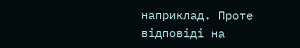наприклад. Проте відповіді на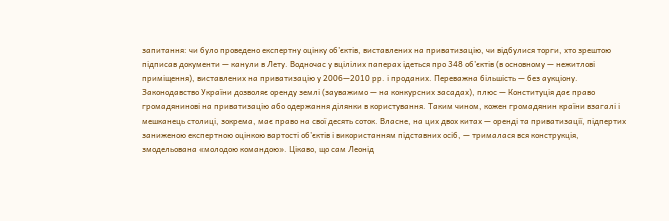запитання: чи було проведено експертну оцінку об’єктів, виставлених на приватизацію, чи відбулися торги, хто зрештою підписав документи — канули в Лету. Водночас у вцілілих паперах ідеться про 348 об’єктів (в основному — нежитлові приміщення), виставлених на приватизацію у 2006—2010 рр. і проданих. Переважна більшість — без аукціону.
Законодавство України дозволяє оренду землі (зауважимо — на конкурсних засадах), плюс — Конституція дає право громадянинові на приватизацію або одержання ділянки в користування. Таким чином, кожен громадянин країни взагалі і мешканець столиці, зокрема, має право на свої десять соток. Власне, на цих двох китах — оренді та приватизації, підпертих заниженою експертною оцінкою вартості об’єктів і використанням підставних осіб, — трималася вся конструкція, змодельована «молодою командою». Цікаво, що сам Леонід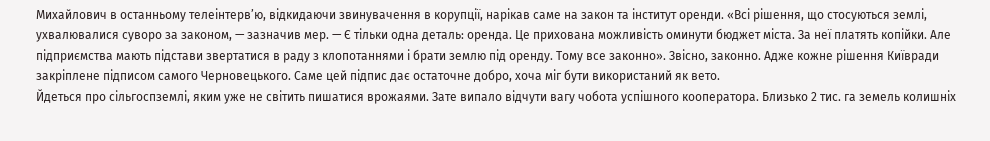Михайлович в останньому телеінтерв’ю, відкидаючи звинувачення в корупції, нарікав саме на закон та інститут оренди. «Всі рішення, що стосуються землі, ухвалювалися суворо за законом, — зазначив мер. — Є тільки одна деталь: оренда. Це прихована можливість оминути бюджет міста. За неї платять копійки. Але підприємства мають підстави звертатися в раду з клопотаннями і брати землю під оренду. Тому все законно». Звісно, законно. Адже кожне рішення Київради закріплене підписом самого Черновецького. Саме цей підпис дає остаточне добро, хоча міг бути використаний як вето.
Йдеться про сільгоспземлі, яким уже не світить пишатися врожаями. Зате випало відчути вагу чобота успішного кооператора. Близько 2 тис. га земель колишніх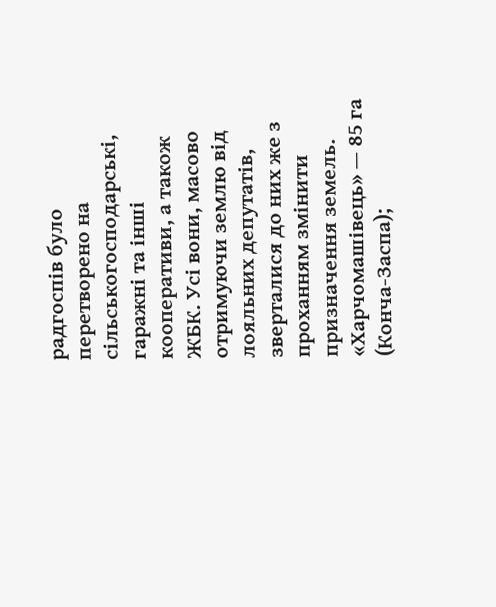радгоспів було перетворено на сільськогосподарські, гаражні та інші кооперативи, а також ЖБК. Усі вони, масово отримуючи землю від лояльних депутатів, зверталися до них же з проханням змінити призначення земель. «Харчомашівець» — 85 га (Конча-Заспа);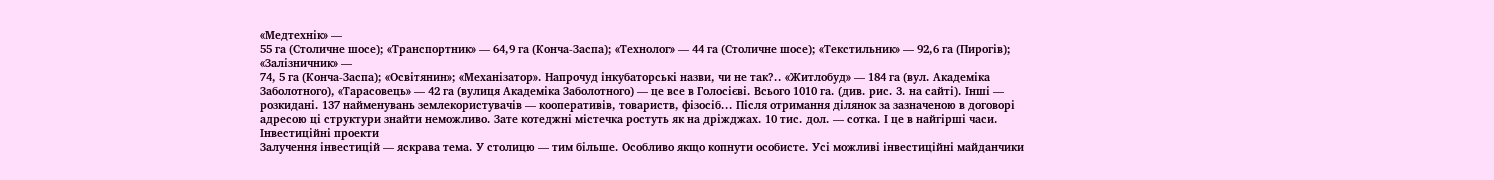«Медтехнік» —
55 га (Столичне шосе); «Транспортник» — 64,9 га (Конча-Заспа); «Технолог» — 44 га (Столичне шосе); «Текстильник» — 92,6 га (Пирогів); «Залізничник» —
74, 5 га (Конча-Заспа); «Освітянин»; «Механізатор». Напрочуд інкубаторські назви, чи не так?.. «Житлобуд» — 184 га (вул. Академіка Заболотного), «Тарасовець» — 42 га (вулиця Академіка Заболотного) — це все в Голосієві. Всього 1010 га. (див. рис. 3. на сайті). Інші — розкидані. 137 найменувань землекористувачів — кооперативів, товариств, фізосіб... Після отримання ділянок за зазначеною в договорі адресою ці структури знайти неможливо. Зате котеджні містечка ростуть як на дріжджах. 10 тис. дол. — сотка. І це в найгірші часи.
Інвестиційні проекти
Залучення інвестицій — яскрава тема. У столицю — тим більше. Особливо якщо копнути особисте. Усі можливі інвестиційні майданчики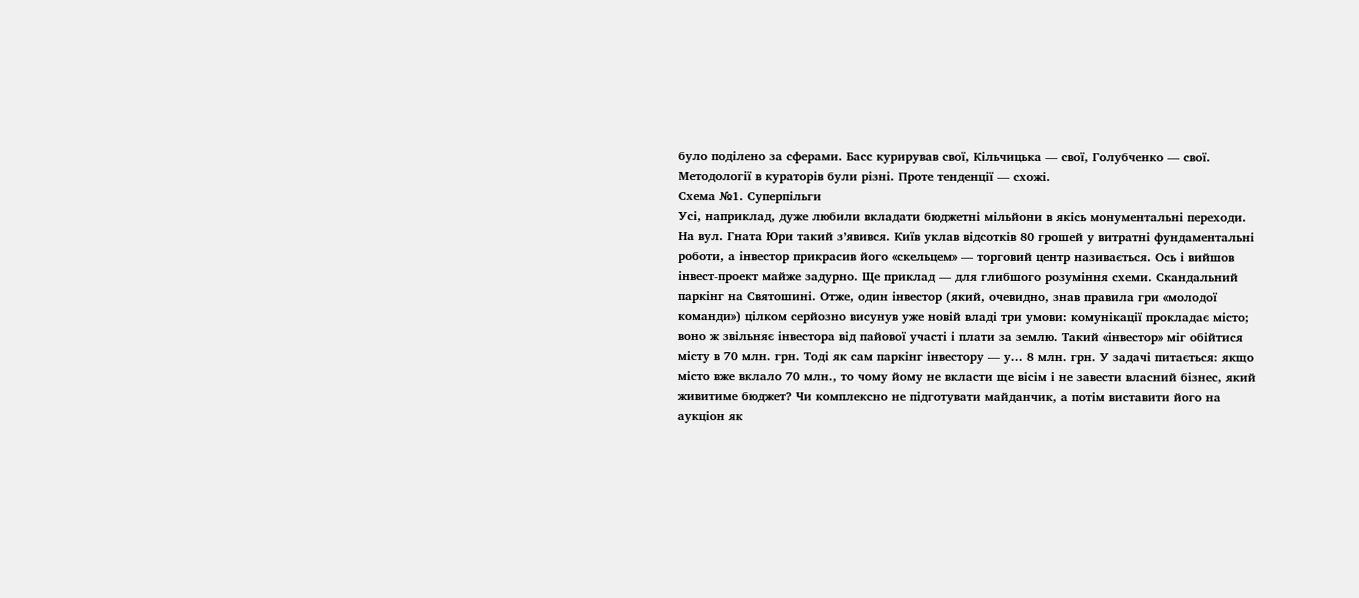було поділено за сферами. Басс курирував свої, Кільчицька — свої, Голубченко — свої. Методології в кураторів були різні. Проте тенденції — схожі.
Схема №1. Суперпільги
Усі, наприклад, дуже любили вкладати бюджетні мільйони в якісь монументальні переходи. На вул. Гната Юри такий з’явився. Київ уклав відсотків 80 грошей у витратні фундаментальні роботи, а інвестор прикрасив його «скельцем» — торговий центр називається. Ось і вийшов інвест-проект майже задурно. Ще приклад — для глибшого розуміння схеми. Скандальний паркінг на Святошині. Отже, один інвестор (який, очевидно, знав правила гри «молодої команди») цілком серйозно висунув уже новій владі три умови: комунікації прокладає місто; воно ж звільняє інвестора від пайової участі і плати за землю. Такий «інвестор» міг обійтися місту в 70 млн. грн. Тоді як сам паркінг інвестору — у... 8 млн. грн. У задачі питається: якщо місто вже вклало 70 млн., то чому йому не вкласти ще вісім і не завести власний бізнес, який живитиме бюджет? Чи комплексно не підготувати майданчик, а потім виставити його на аукціон як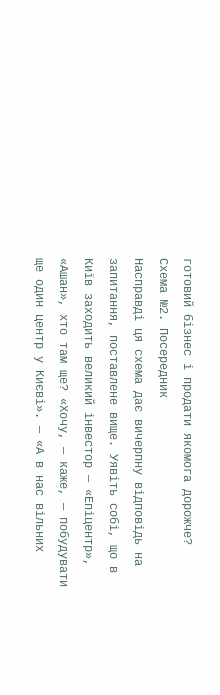готовий бізнес і продати якомога дорожче?
Схема №2. Посередник
Насправді ця схема дає вичерпну відповідь на запитання, поставлене вище. Уявіть собі, що в Київ заходить великий інвестор — «Епіцентр», «Ашан», хто там ще? «Хочу, — каже, — побудувати ще один центр у Києві». — «А в нас вільних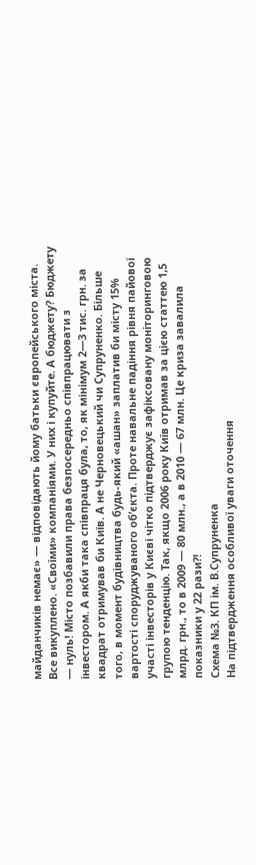майданчиків немає» — відповідають йому батьки європейського міста. Все викуплено. «Своїми» компаніями. У них і купуйте. А бюджету? Бюджету — нуль! Місто позбавили права безпосередньо співпрацювати з інвестором. А якби така співпраця була, то, як мінімум 2—3 тис. грн. за квадрат отримував би Київ. А не Черновецький чи Супруненко. Більше того, в момент будівництва будь-який «ашан» заплатив би місту 15% вартості споруджуваного об’єкта. Проте навальне падіння рівня пайової участі інвесторів у Києві чітко підтверджує зафіксовану моніторинговою групою тенденцію. Так, якщо 2006 року Київ отримав за цією статтею 1,5 млрд. грн., то в 2009 — 80 млн., а в 2010 — 67 млн. Це криза завалила показники у 22 рази?!
Схема №3. КП ім. В.Супруненка
На підтвердження особливої уваги оточення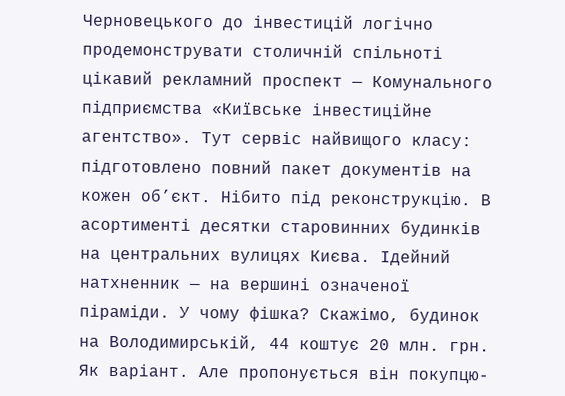Черновецького до інвестицій логічно продемонструвати столичній спільноті цікавий рекламний проспект — Комунального підприємства «Київське інвестиційне агентство». Тут сервіс найвищого класу: підготовлено повний пакет документів на кожен об’єкт. Нібито під реконструкцію. В асортименті десятки старовинних будинків на центральних вулицях Києва. Ідейний натхненник — на вершині означеної піраміди. У чому фішка? Скажімо, будинок на Володимирській, 44 коштує 20 млн. грн. Як варіант. Але пропонується він покупцю-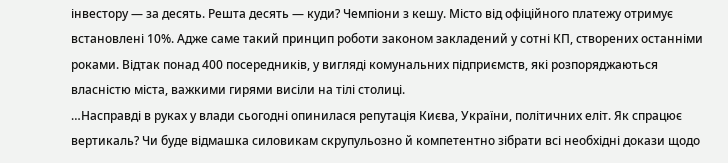інвестору — за десять. Решта десять — куди? Чемпіони з кешу. Місто від офіційного платежу отримує встановлені 10%. Адже саме такий принцип роботи законом закладений у сотні КП, створених останніми роками. Відтак понад 400 посередників, у вигляді комунальних підприємств, які розпоряджаються власністю міста, важкими гирями висіли на тілі столиці.
…Насправді в руках у влади сьогодні опинилася репутація Києва, України, політичних еліт. Як спрацює вертикаль? Чи буде відмашка силовикам скрупульозно й компетентно зібрати всі необхідні докази щодо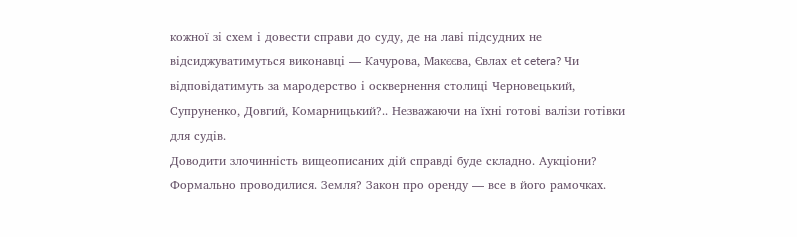кожної зі схем і довести справи до суду, де на лаві підсудних не відсиджуватимуться виконавці — Качурова, Макєєва, Євлах еt cetera? Чи відповідатимуть за мародерство і осквернення столиці Черновецький, Супруненко, Довгий, Комарницький?.. Незважаючи на їхні готові валізи готівки для судів.
Доводити злочинність вищеописаних дій справді буде складно. Аукціони? Формально проводилися. Земля? Закон про оренду — все в його рамочках.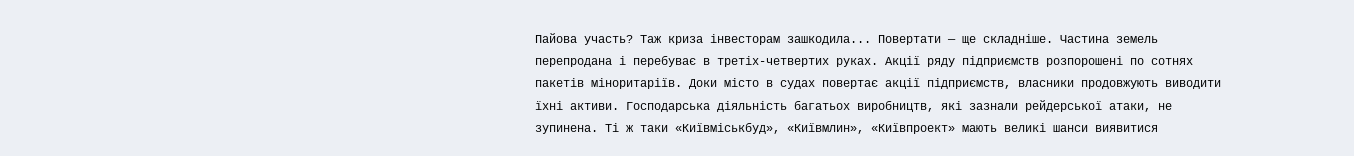Пайова участь? Таж криза інвесторам зашкодила... Повертати — ще складніше. Частина земель перепродана і перебуває в третіх-четвертих руках. Акції ряду підприємств розпорошені по сотнях пакетів міноритаріїв. Доки місто в судах повертає акції підприємств, власники продовжують виводити їхні активи. Господарська діяльність багатьох виробництв, які зазнали рейдерської атаки, не зупинена. Ті ж таки «Київміськбуд», «Київмлин», «Київпроект» мають великі шанси виявитися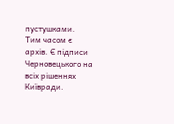пустушками.
Тим часом є архів. Є підписи Черновецького на всіх рішеннях Київради.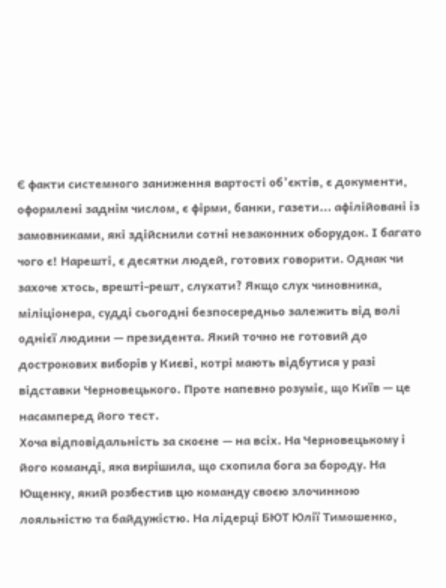Є факти системного заниження вартості об’єктів, є документи, оформлені заднім числом, є фірми, банки, газети... афілійовані із замовниками, які здійснили сотні незаконних оборудок. І багато чого є! Нарешті, є десятки людей, готових говорити. Однак чи захоче хтось, врешті-решт, слухати? Якщо слух чиновника, міліціонера, судді сьогодні безпосередньо залежить від волі однієї людини — президента. Який точно не готовий до дострокових виборів у Києві, котрі мають відбутися у разі відставки Черновецького. Проте напевно розуміє, що Київ — це насамперед його тест.
Хоча відповідальність за скоєне — на всіх. На Черновецькому і його команді, яка вирішила, що схопила бога за бороду. На Ющенку, який розбестив цю команду своєю злочинною лояльністю та байдужістю. На лідерці БЮТ Юлії Тимошенко,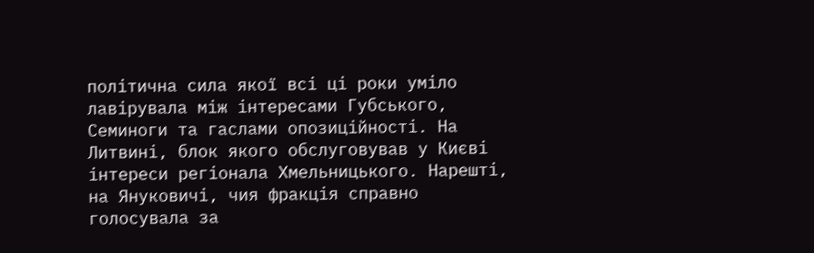політична сила якої всі ці роки уміло лавірувала між інтересами Губського, Семиноги та гаслами опозиційності. На Литвині, блок якого обслуговував у Києві інтереси регіонала Хмельницького. Нарешті, на Януковичі, чия фракція справно голосувала за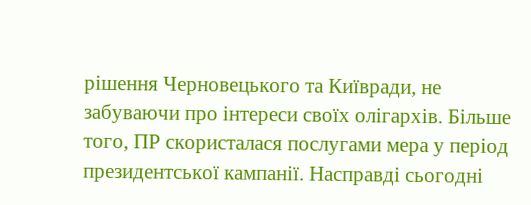рішення Черновецького та Київради, не забуваючи про інтереси своїх олігархів. Більше того, ПР скористалася послугами мера у період президентської кампанії. Насправді сьогодні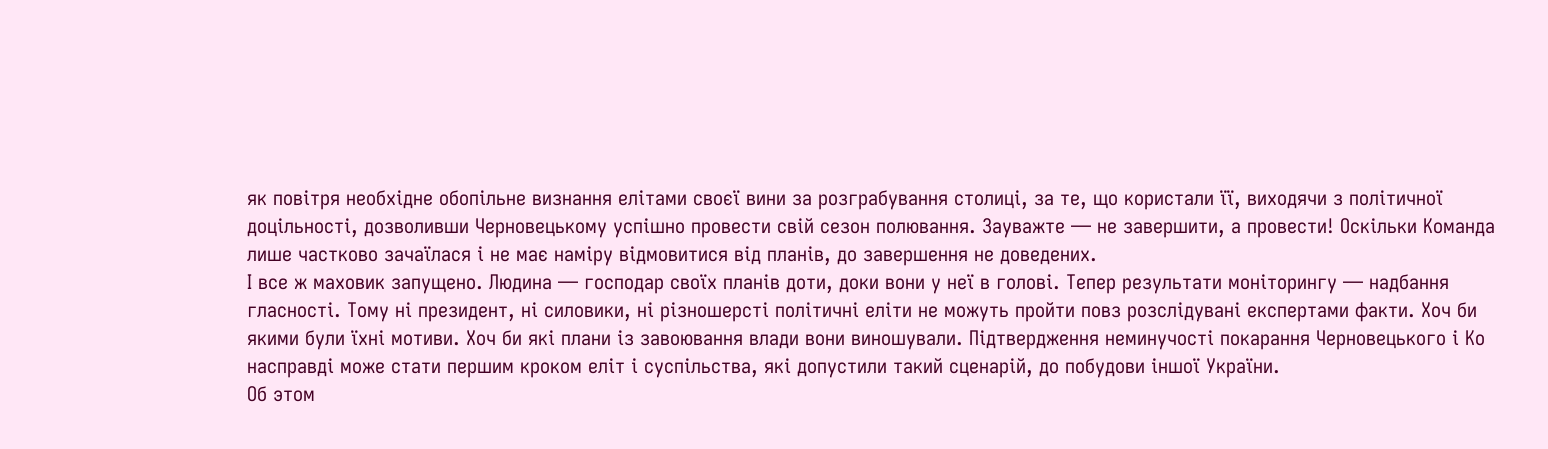як повітря необхідне обопільне визнання елітами своєї вини за розграбування столиці, за те, що користали її, виходячи з політичної доцільності, дозволивши Черновецькому успішно провести свій сезон полювання. Зауважте — не завершити, а провести! Оскільки Команда лише частково зачаїлася і не має наміру відмовитися від планів, до завершення не доведених.
І все ж маховик запущено. Людина — господар своїх планів доти, доки вони у неї в голові. Тепер результати моніторингу — надбання гласності. Тому ні президент, ні силовики, ні різношерсті політичні еліти не можуть пройти повз розслідувані експертами факти. Хоч би якими були їхні мотиви. Хоч би які плани із завоювання влади вони виношували. Підтвердження неминучості покарання Черновецького і Ко насправді може стати першим кроком еліт і суспільства, які допустили такий сценарій, до побудови іншої України.
Об этом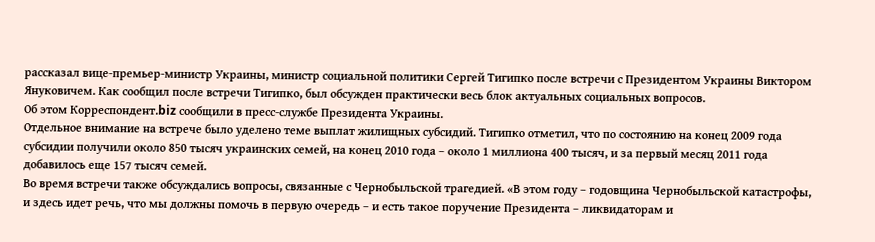рассказал вице-премьер-министр Украины, министр социальной политики Сергей Тигипко после встречи с Президентом Украины Виктором Януковичем. Как сообщил после встречи Тигипко, был обсужден практически весь блок актуальных социальных вопросов.
Об этом Корреспондент.biz сообщили в пресс-службе Президента Украины.
Отдельное внимание на встрече было уделено теме выплат жилищных субсидий. Тигипко отметил, что по состоянию на конец 2009 года субсидии получили около 850 тысяч украинских семей, на конец 2010 года – около 1 миллиона 400 тысяч, и за первый месяц 2011 года добавилось еще 157 тысяч семей.
Во время встречи также обсуждались вопросы, связанные с Чернобыльской трагедией. «В этом году – годовщина Чернобыльской катастрофы, и здесь идет речь, что мы должны помочь в первую очередь – и есть такое поручение Президента – ликвидаторам и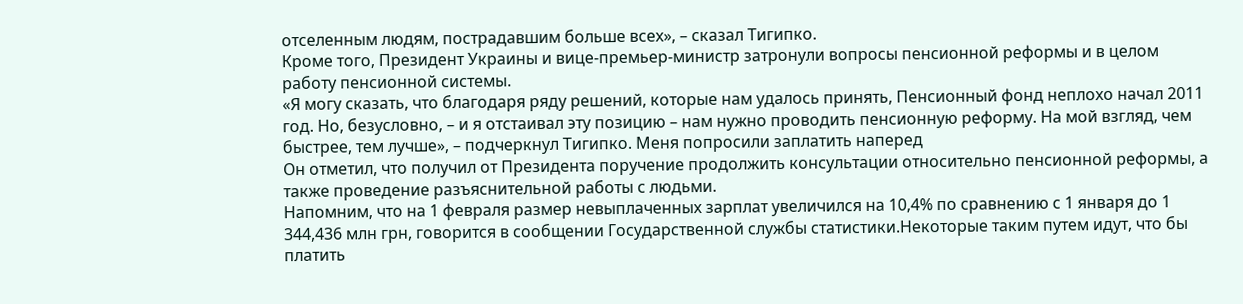отселенным людям, пострадавшим больше всех», – сказал Тигипко.
Кроме того, Президент Украины и вице-премьер-министр затронули вопросы пенсионной реформы и в целом работу пенсионной системы.
«Я могу сказать, что благодаря ряду решений, которые нам удалось принять, Пенсионный фонд неплохо начал 2011 год. Но, безусловно, – и я отстаивал эту позицию – нам нужно проводить пенсионную реформу. На мой взгляд, чем быстрее, тем лучше», – подчеркнул Тигипко. Меня попросили заплатить наперед
Он отметил, что получил от Президента поручение продолжить консультации относительно пенсионной реформы, а также проведение разъяснительной работы с людьми.
Напомним, что на 1 февраля размер невыплаченных зарплат увеличился на 10,4% по сравнению с 1 января до 1 344,436 млн грн, говорится в сообщении Государственной службы статистики.Некоторые таким путем идут, что бы платить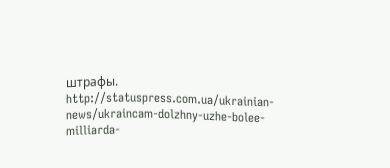штрафы.
http://statuspress.com.ua/ukrainian-news/ukraincam-dolzhny-uzhe-bolee-milliarda-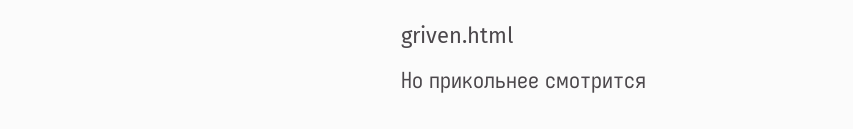griven.html
Но прикольнее смотрится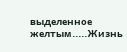выделенное желтым.....Жизнь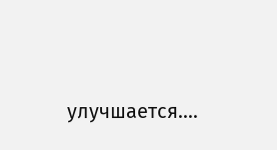улучшается....